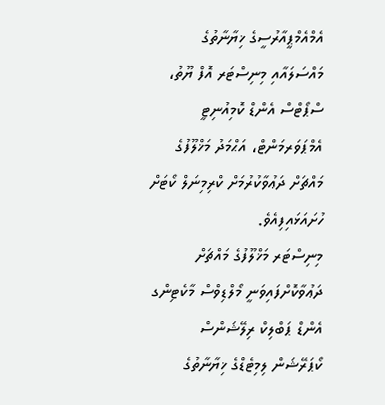އެމްއެމްޕީއާރުސީގެ ޚިޔާނާތުގެ މައްސަލައާއި މިނިސްޓަރ އޮފް ޔޫތު، ސްޕޯޓްސް އެންޑް ކޮމިއުނިޓީ އެމްޕަވަރމަންޓް، އަޙްމަދު މަޚްލޫފުގެ މައްޗަށް ދަޢުވާކުރުމަށް ކްރިމިނަލް ކޯޓަށް ހުށައަޅައިފިއެވެ.
މިނިސްޓަރ މަޚްލޫފުގެ މައްޗަށް ދަޢުވާކޮށްފައިވަނީ މޯލްޑިވްސް މާކެޓިންގ އެންޑް ޕަބްލިކް ރިލޭޝަންސް ކޯޕަރޭޝަން ލިމިޓެޑްގެ ޚިޔާނާތުގެ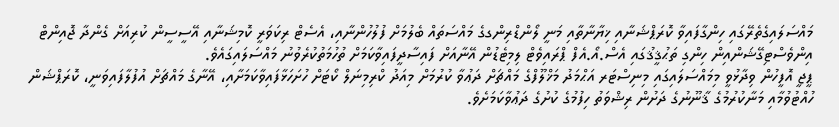މައްސަލައިގެތެރޭގައި ހިންގާފައިވާ ކޮރަޕްޝަނާއި ޚިޔާނާތާއި މަނީ ލޯންޑްރިންގގެ މައްސަތައް ބެލުމަށް ފުލުހުންނާއި، އެސެޓް ރިކަވަރީ ކޮމިޝަނާއި އޭސީސީން ކުރިއަށް ގެންދާ ޖޮއިންޓް އިންވެސްޓިގޭޝަންއިން ހިންގި ތަޙުޤީޤުގައި އެސް.އޯ.އެފް ޕްރައިވެޓް ލިމިޓެޑުން އޭނާއަށް ފައިސާދީފައިވާކަމަށް ތުހުމަތުކުރެވުނު މައްސަލައިގައެވެ.
ޕީޖީ އޮފީހުން ވިދާޅުވީ މިމައްސަލައިގައި މިނިސްޓަރ އަޙްމަދު މަޚްލޫފްގެ މައްޗަށް ދަޢުވާ ކުރުމަށް މިއަދު ކްރިމިނަލް ކޯޓަށް ހުށަހަޅާފައިވާކަމަށާއި، އޭނާގެ މައްޗަށް އުފުލާފައިވަނީ، ކޮރަޕްޝަން ހުއްޓުވުމާއި މަނާކުރުމުގެ ޤާނޫނުގެ ދަށުން ރިޝްވަތު ހިފުމުގެ ކުށުގެ ދަޢުވާކަމަށެވެ.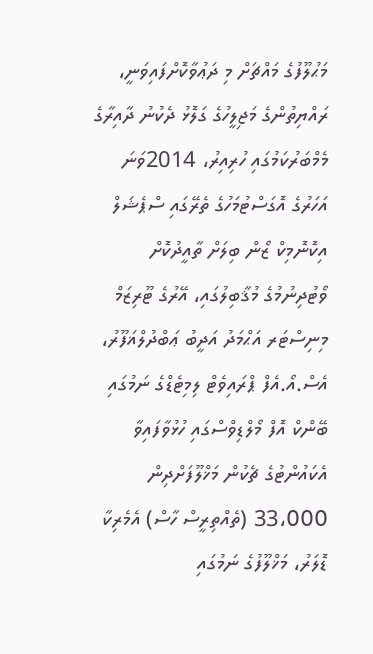މަޙުލޫފުގެ މައްޗަށް މި ދަޢުވާކޮށްފައިވަނީ، ރައްޔިތުންގެ މަޖިލީހުގެ ގަލޮޅު ދެކުނު ދާއިރާގެ މެމްބަރުކަމުގައި ހުރިއިރު، 2014ވަނަ އަހަރުގެ އޮގަސްޓުމަހުގެ ތެރޭގައި ސްޕެޝަލް އިކޮނޮމިކް ޒޯން ބިލަށް ތާއީދުކޮށް ވޯޓުދިނުމުގެ މުޤާބިލުގައި، އޭރުގެ ޓޫރިޒަމް މިނިސްޓަރ އަޙްމަދު އަދީބު ޢަބްދުލްޣަފޫރު، އެސް.އޯ.އެފް ޕްރައިވެޓް ލިމިޓެޑްގެ ނަމުގައި ބޭންކް އޮފް މޯލްޑިވްސްގައި ހުޅުވާފައިވާ އެކައުންޓުގެ ޗެކުން މަޚްލޫފަށްދިން 33،000 (ތެއްތިރީސް ހާސް) އެމެރިކާ ޑޮލަރު، މަޚްލޫފުގެ ނަމުގައި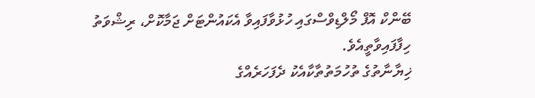ބޭންކް އޮފް މޯލްޑިވްސްގައި ހުޅުވާފައިވާ އެކައުންޓަށް ޖަމާކޮށް، ރިޝްވަތު ހިފާފައިވާތީއެވެ.
ޚިޔާނާތުގެ ތުހުމަތުތާކާއެކު ދެފަހަރެއްގެ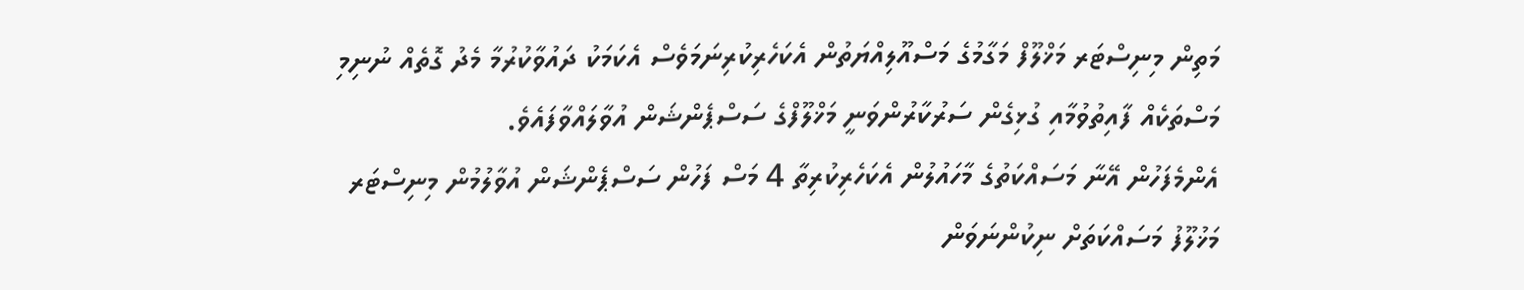މަތިން މިނިސްޓަރ މަޚްލޫފް މަގާމުގެ މަސްއޫލިއްޔަތުން އެކަހެރިކުރިނަމަވެސް އެކަމަކު ދައުވާކުރުމާ މެދު ގޮތެއް ނުނިމި މަސްތަކެއް ފާއިތުވުމާއި ގުޅިގެން ސަރުކާރުންވަނީ މަޚްލޫފްގެ ސަސްޕެންޝަން އުވާލައްވާފައެވެ.
އެންމެފަހުން އޭނާ މަސައްކަތުގެ މާހައުލުން އެކަހެރިކުރިތާ 4 މަސް ފަހުން ސަސްޕެންޝަން އުވާލުމުން މިނިސްޓަރ މަޚުލޫފު މަސައްކަތަށް ނިކުންނަވަން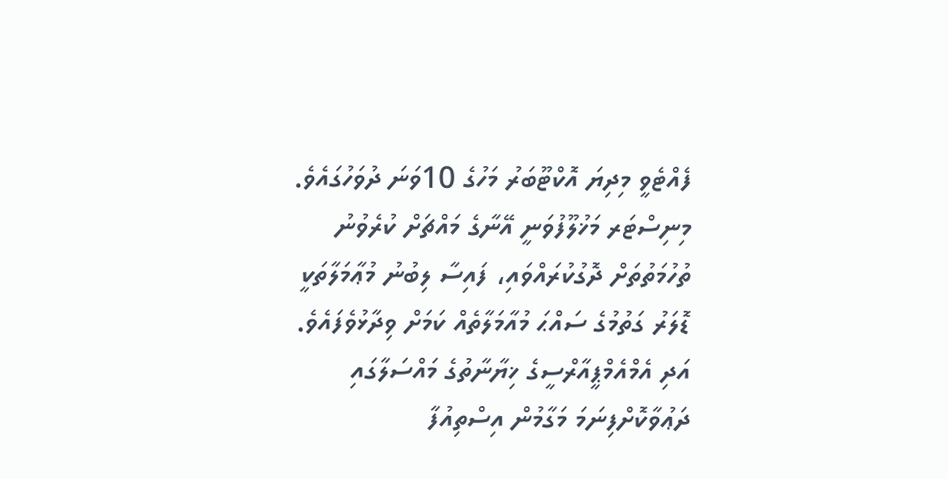ފެއްޓެވީ މިދިޔަ އޮކްޓޫބަރު މަހުގެ 10ވަނަ ދުވަހުގައެވެ.
މިނިސްޓަރ މަޚުލޫފުވަނީ އޭނާގެ މައްޗަށް ކުރެވުނު ތުހުމަތުތަށް ދޮގުކުރައްވައި، ފައިސާ ލިބުނު މުޢާމަލާތަކީ ޑޮލަރު ގަތުމުގެ ސައްޙަ މުއާމަލާތެއް ކަމަށް ވިދާޅުވެފައެވެ. އަދި އެމްއެމްޕީއާރްސީގެ ޚިޔާނާތުގެ މައްސަލާގައި ދަޢުވާކޮށްފިނަމަ މަގާމުން އިސްތިއުފާ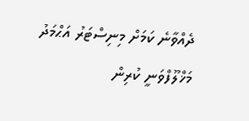ދެއްވާނެ ކަމަށް މިނިސްޓަރު އަޙްމަދު މަޚްލޫފްވަނީ ކުރިން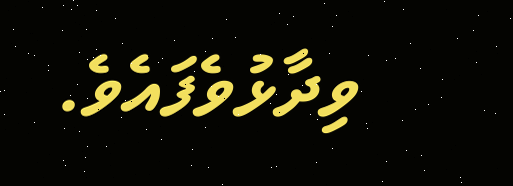ވިދާޅުވެފައެވެ.